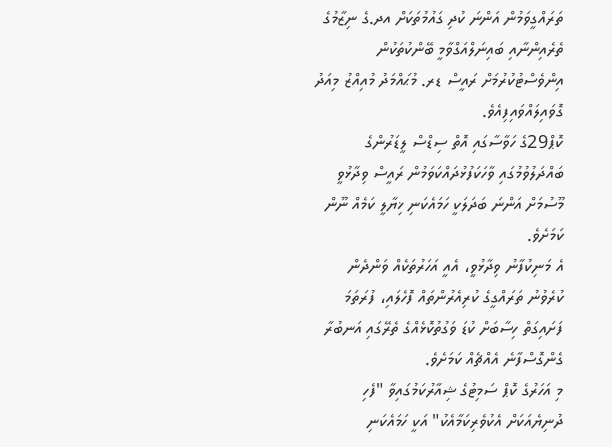ތަރައްގީވަމުން އަންނަ ކުދި ގައުމުތަކަށް އދ.ގެ ނިޒާމުގެ ތެރެއިންނާއި ބައިނަލްއަގްވާމީ ބޭންކުތަކުން އިންވެސްޓުކުރުމަށް ރައީސް ޑރ. މުޙައްމަދު މުއިއްޒު މިއަދު ގޮވައިލައްވައިފިއެވެ.
ކޮޕް29ގެ ހަވާސާގައި އޮތް ސިޑްސް ލީޑަރުންގެ ބައްދަލުވުމުގައި ވާހަކަފުޅުދައްކަވަމުން ރައީސް ވިދާޅުވީ މޫސުމަށް އަންނަ ބަދަލަކީ ހަމައެކަނި ޚިޔާލީ ކަމެއް ނޫން ކަމަށެވެ.
އެ މަނިކުފާނު ވިދާޅުވީ، އެއީ އަހަރުތަކެއް ވަންދެން ކުރެވުނު ތަރައްގީގެ ކުރިއެރުންތައް ފޮހެލައި، ފުރަތަމަ ފަށައިގަތް ހިސާބަށް ކުޑަ ވަގުތުކޮޅެއްގެ ތެރޭގައި އަނބުރާ ގެންގޮސްފާނެ އެއްޗެއް ކަމަށެވެ.
މި އަހަރުގެ ކޮޕް ސަމިޓުގެ ޝިއާރުކަމުގައިވާ "ފެހި ދުނިޔެއަކަށް އެކުވެރިކަމާއެކު" އަކީ ހަމައެކަނި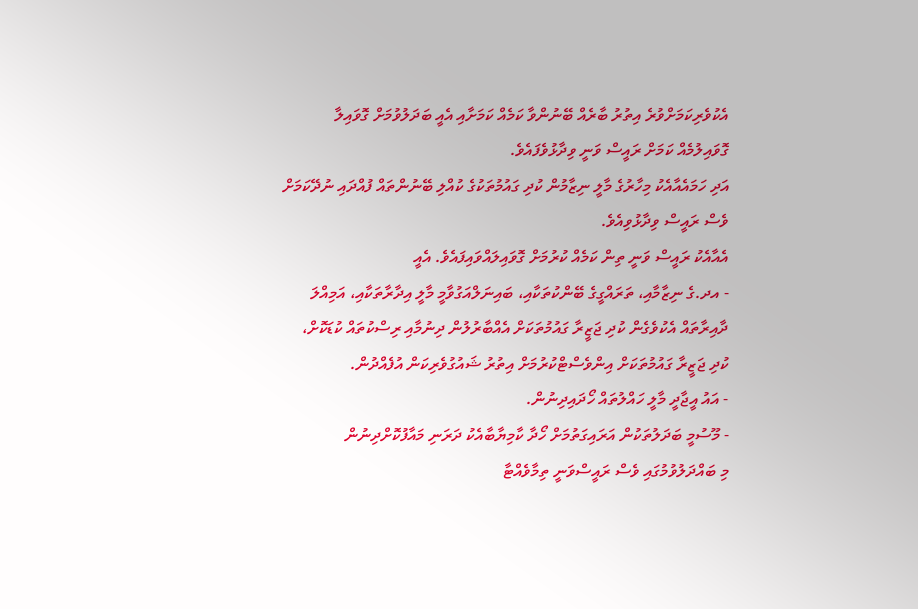އެކުވެރިކަމަށްވުރެ އިތުރު ބާރެއް ބޭނުންވާ ކަމެއް ކަމަށާއި އެއީ ބަދަލުވުމަށް ގޮވައިލާ ގޮވައިލުމެއް ކަމަށް ރައީސް ވަނީ ވިދާޅުވެފައެވެ.
އަދި ހަމައެއާއެކު މިހާރުގެ މާލީ ނިޒާމުން ކުދި ގައުމުތަކުގެ ކުއްލި ބޭނުންތައް ފުއްދައި ނުދޭކަމަށް ވެސް ރައީސް ވިދާޅުވިއެވެ.
އެއާއެކު ރައީސް ވަނީ ތިން ކަމެއް ކުރުމަށް ގޮވައިލައްވައިފައެވެ. އެއީ
- އދ.ގެ ނިޒާމާއި، ތަރައްގީގެ ބޭންކުތަކާއި، ބައިނަލްއަގުވާމީ މާލީ އިދާރާތަކާއި، އަމިއްލަ ދާއިރާތައް އެކުވެގެން ކުދި ޖަޒީރާ ގައުމުތަކަށް އެއްބާރުލުން ދިނުމާއި ރިސްކުތައް ކުޑަކޮށް، ކުދި ޖަޒީރާ ގައުމުތަކަށް އިންވެސްޓްކުރުމަށް އިތުރު ޝައުގުވެރިކަން އުފެއްދުން.
- އައު އީޖާދީ މާލީ ހައްލުތައް ހޯދައިދިނުން.
- މޫސުމީ ބަދަލުތަކުން އަރައިގަތުމަށް ހޯދާ ކާމިޔާބާއެކު ދަރަނި މައާފުކޮށްދިނުން
މި ބައްދަލުވުމުގައި ވެސް ރައީސްވަނީ ތިމާވެއްޓާ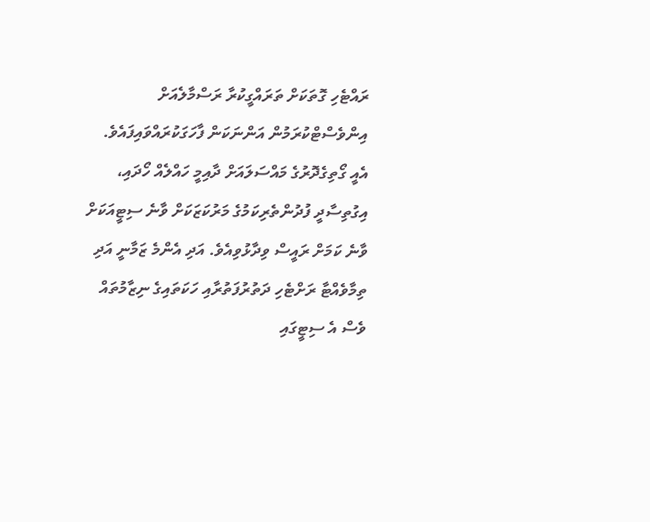ރައްޓެހި ގޮތަކަށް ތަރައްގީކުރާ ރަސްމާލެއަށް އިންވެސްޓްކުރަމުން އަންނަކަން ފާހަގަކުރައްވައިފައެވެ.
އެއީ ގޯތިގެދޮރުގެ މައްސަލައަށް ދާއިމީ ހައްލެއް ހޯދައި، އިގުތިސާދީ ފުދުންތެރިކަމުގެ މަރުކަޒަކަށް ވާނެ ސިޓީއަކަށް ވާނެ ކަމަށް ރައީސް ވިދާޅުވިއެވެ. އަދި އެންމެ ޒަމާނީ އަދި ތިމާވެއްޓާ ރަށްޓެހި ދަތުރުފަތުރާއި ހަކަތައިގެ ނިޒާމުތައް ވެސް އެ ސިޓީގައި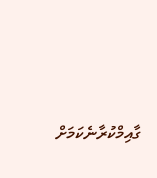ގާއިމްކުރާނެކަމަށް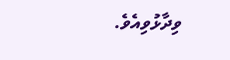ވިދާޅުވިއެވެ.